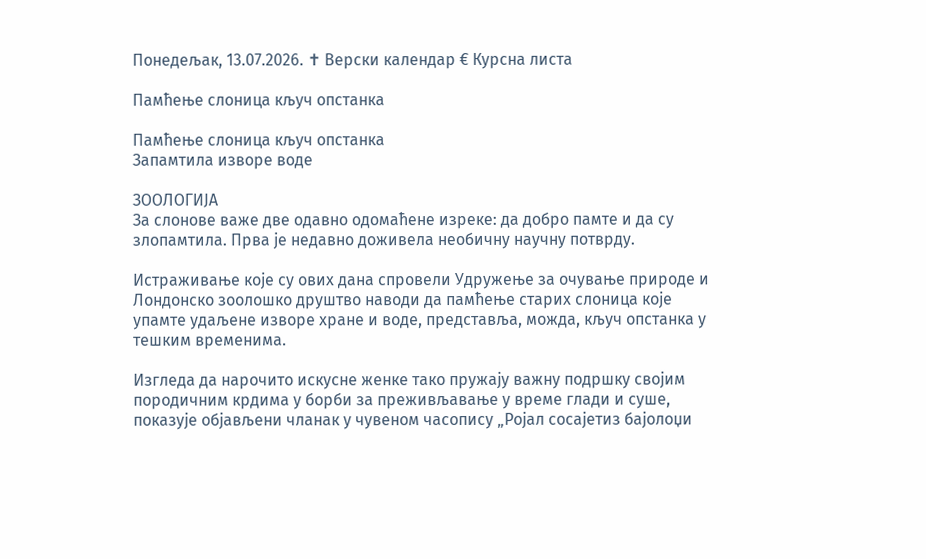Понедељак, 13.07.2026. ✝ Верски календар € Курсна листа

Памћење слоница кључ опстанка

Памћење слоница кључ опстанка
Запамтила изворе воде

ЗООЛОГИЈА
За слонове важе две одавно одомаћене изреке: да добро памте и да су злопамтила. Прва је недавно доживела необичну научну потврду.

Истраживање које су ових дана спровели Удружењe за очување природе и Лондонско зоолошко друштво наводи да памћење старих слоница које упамте удаљене изворе хране и воде, представља, можда, кључ опстанка у тешким временима.

Изгледа да нарочито искусне женке тако пружају важну подршку својим породичним крдима у борби за преживљавање у време глади и суше, показује објављени чланак у чувеном часопису „Ројал сосајетиз бајолоџи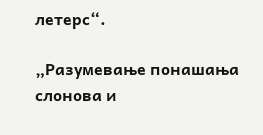летерс“.

„Разумевање понашања слонова и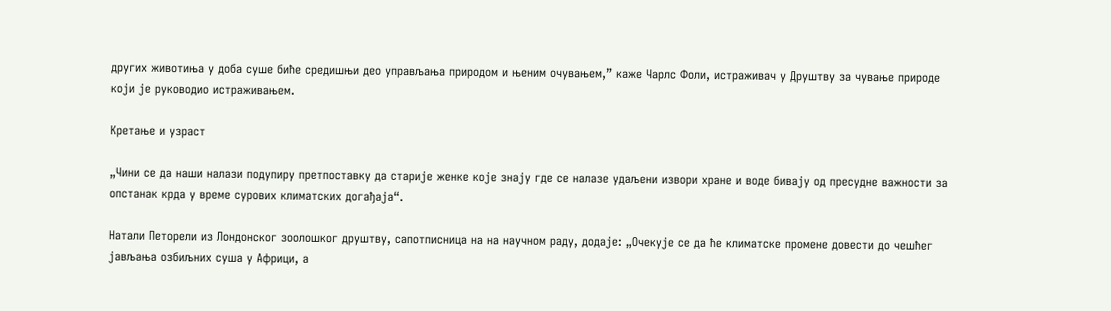других животиња у доба суше биће средишњи део управљања природом и њеним очувањем,” каже Чарлс Фоли, истраживач у Друштву за чување природе који је руководио истраживањем.

Кретање и узраст

„Чини се да наши налази подупиру претпоставку да старије женке које знају где се налазе удаљени извори хране и воде бивају од пресудне важности за опстанак крда у време сурових климатских догађаја“.

Натали Петорели из Лондонског зоолошког друштву, сапотписница на на научном раду, додаје: „Очекује се да ће климатске промене довести до чешћег јављања озбиљних суша у Африци, а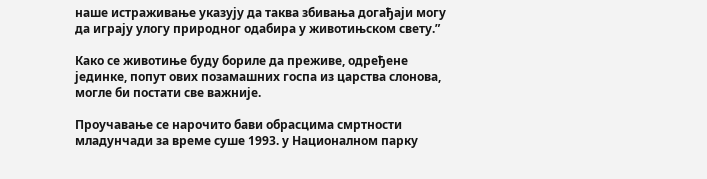наше истраживање указују да таква збивања догађаји могу да играју улогу природног одабира у животињском свету.”

Како се животиње буду бориле да преживе, одређене јединке, попут ових позамашних госпа из царства слонова, могле би постати све важније.

Проучавање се нарочито бави обрасцима смртности младунчади за време суше 1993. у Националном парку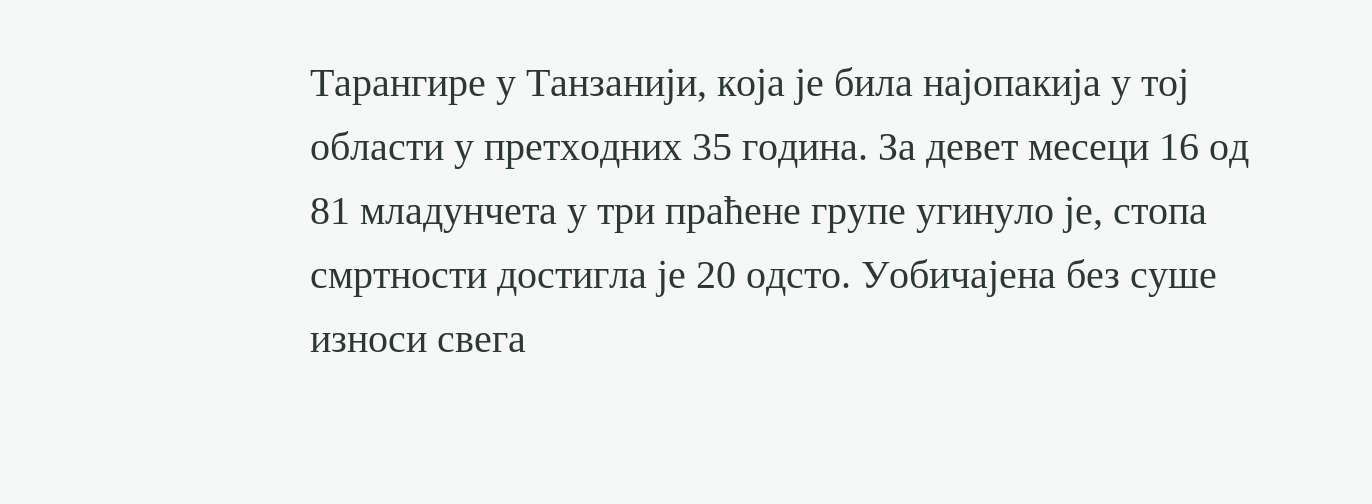Тарангире у Танзанији, која је била најопакија у тој области у претходних 35 година. За девет месеци 16 од 81 младунчета у три праћене групе угинуло је, стопа смртности достигла је 20 одсто. Уобичајена без суше износи свега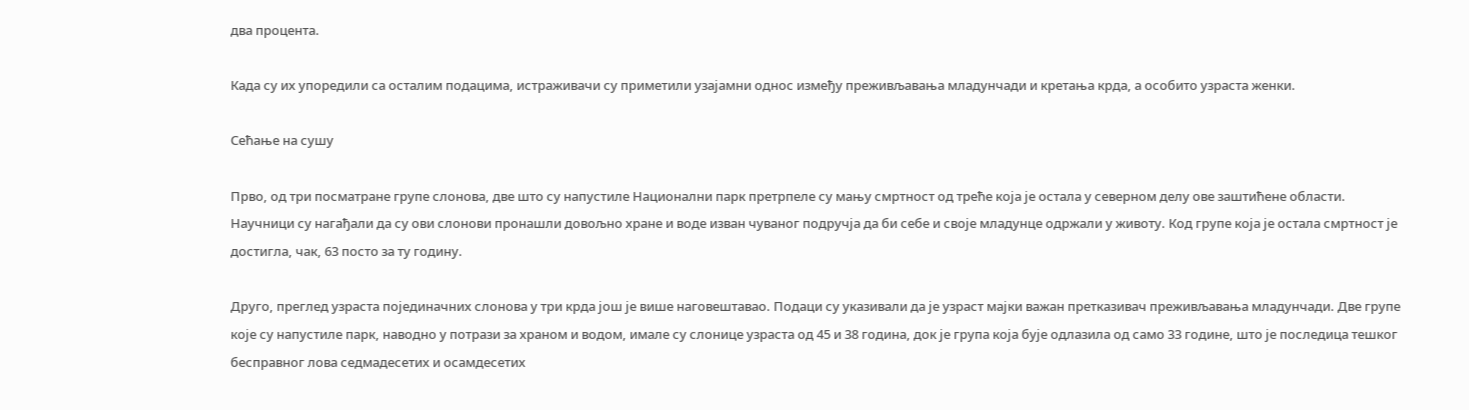два процента.

Када су их упоредили са осталим подацима, истраживачи су приметили узајамни однос између преживљавања младунчади и кретања крда, а особито узраста женки.

Сећање на сушу

Прво, од три посматране групе слонова, две што су напустиле Национални парк претрпеле су мању смртност од треће која је остала у северном делу ове заштићене области. Научници су нагађали да су ови слонови пронашли довољно хране и воде изван чуваног подручја да би себе и своје младунце одржали у животу. Код групе која је остала смртност је достигла, чак, 63 посто за ту годину.

Друго, преглед узраста појединачних слонова у три крда још је више наговештавао. Подаци су указивали да је узраст мајки важан претказивач преживљавања младунчади. Две групе које су напустиле парк, наводно у потрази за храном и водом, имале су слонице узраста од 45 и 38 година, док је група која бује одлазила од само 33 године, што је последица тешког бесправног лова седмадесетих и осамдесетих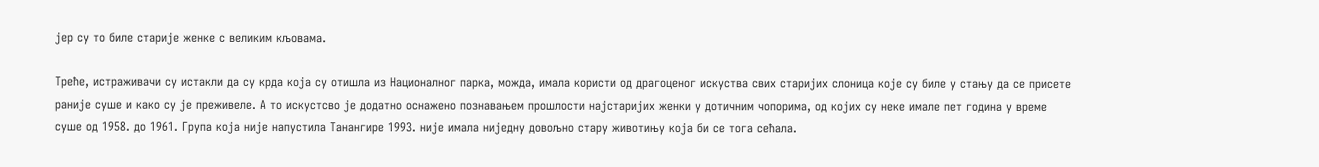јер су то биле старије женке с великим кљовама.

Треће, истраживачи су истакли да су крда која су отишла из Националног парка, можда, имала користи од драгоценог искуства свих старијих слоница које су биле у стању да се присете раније суше и како су је преживеле. А то искустсво је додатно оснажено познавањем прошлости најстаријих женки у дотичним чопорима, од којих су неке имале пет година у време суше од 1958. до 1961. Група која није напустила Танангире 1993. није имала ниједну довољно стару животињу која би се тога сећала.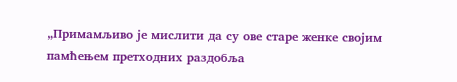„Примамљиво је мислити да су ове старе женке својим памћењем претходних раздобља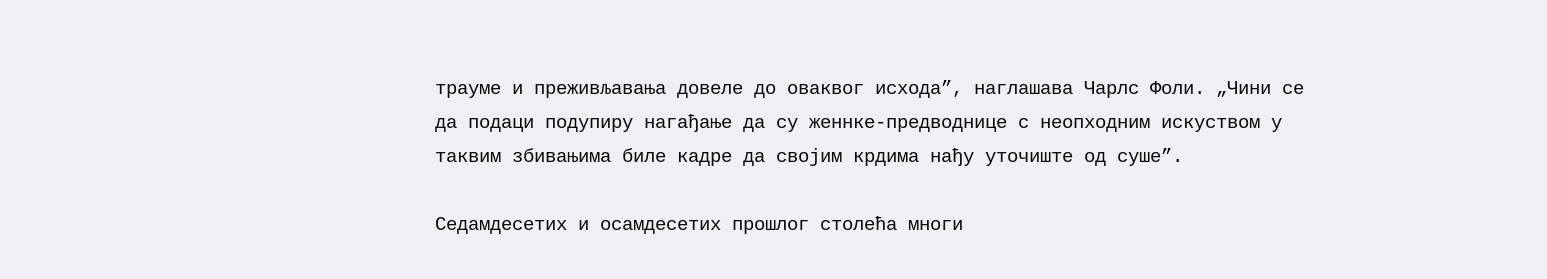трауме и преживљавања довеле до оваквог исхода”, наглашава Чарлс Фоли. „Чини се да подаци подупиру нагађање да су женнке-предводнице с неопходним искуством у таквим збивањима биле кадре да својим крдима нађу уточиште од суше”.

Седамдесетих и осамдесетих прошлог столећа многи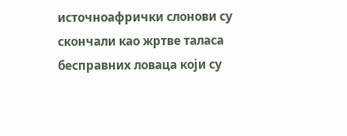источноафрички слонови су скончали као жртве таласа бесправних ловаца који су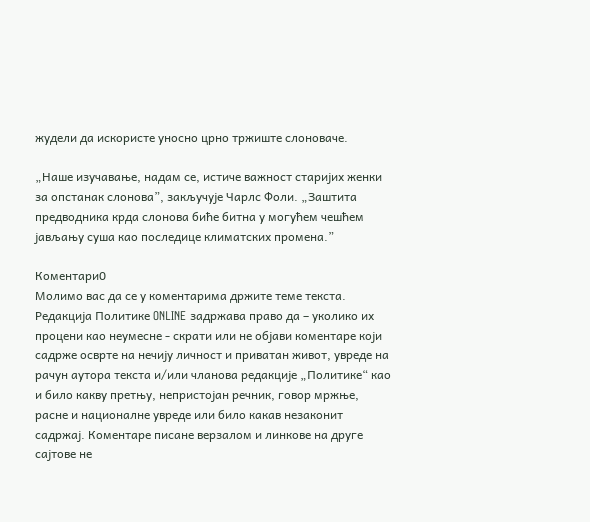жудели да искористе уносно црно тржиште слоноваче.

„Наше изучавање, надам се, истиче важност старијих женки за опстанак слонова”, закључује Чарлс Фоли. „Заштита предводника крда слонова биће битна у могућем чешћем јављању суша као последице климатских промена.”

Коментари0
Молимо вас да се у коментарима држите теме текста. Редакција Политике ONLINE задржава право да – уколико их процени као неумесне - скрати или не објави коментаре који садрже осврте на нечију личност и приватан живот, увреде на рачун аутора текста и/или чланова редакције „Политике“ као и било какву претњу, непристојан речник, говор мржње, расне и националне увреде или било какав незаконит садржај. Коментаре писане верзалом и линкове на друге сајтове не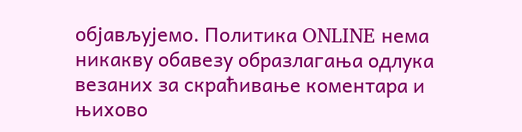објављујемо. Политика ONLINE нема никакву обавезу образлагања одлука везаних за скраћивање коментара и њихово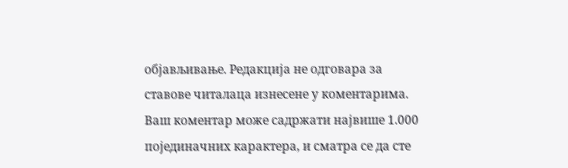објављивање. Редакција не одговара за ставове читалаца изнесене у коментарима. Ваш коментар може садржати највише 1.000 појединачних карактера, и сматра се да сте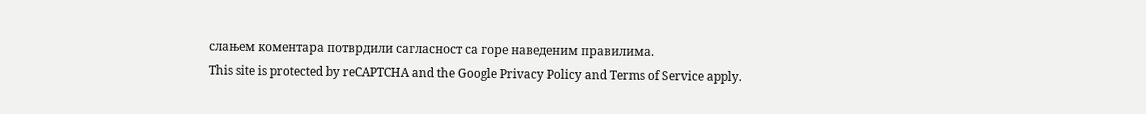слањем коментара потврдили сагласност са горе наведеним правилима.
This site is protected by reCAPTCHA and the Google Privacy Policy and Terms of Service apply.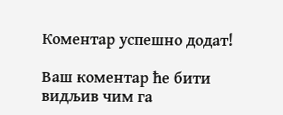Комeнтар успeшно додат!

Ваш комeнтар ћe бити видљив чим га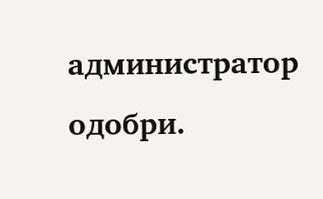администратор одобри.